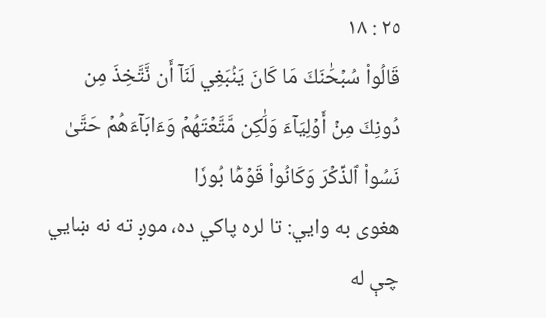٢٥ : ١٨
قَالُواْ سُبۡحَٰنَكَ مَا كَانَ يَنۢبَغِي لَنَآ أَن نَّتَّخِذَ مِن دُونِكَ مِنۡ أَوۡلِيَآءَ وَلَٰكِن مَّتَّعۡتَهُمۡ وَءَابَآءَهُمۡ حَتَّىٰ نَسُواْ ٱلذِّكۡرَ وَكَانُواْ قَوۡمَۢا بُورٗا
هغوى به وايي: تا لره پاكي ده، موږ ته نه ښايي چې له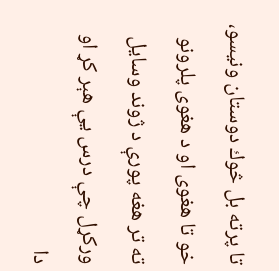تا پرته بل څوك دوستان ونيسو، خو تا هغوى او د هغوى پلرونو ته تر هغه پورې د ژوند وسايل وركړل چې درس يې هېر كړ او دا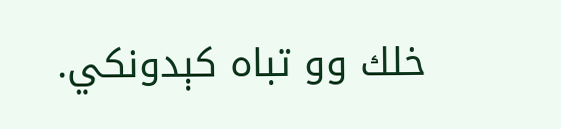خلك وو تباه كېدونكي.